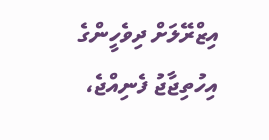އިޒްރޭލަށް ދިވެހީންގެ އިހުތިޖާޖު ފެނިއްޖެ،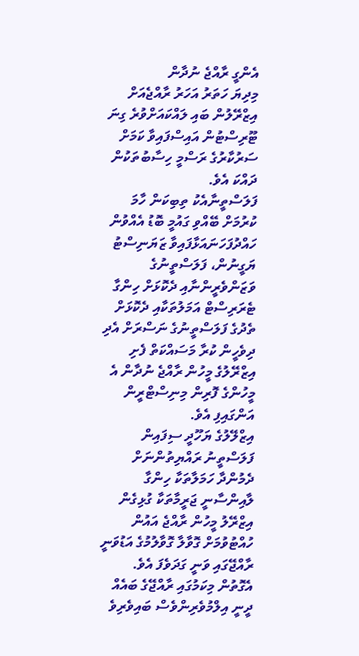އެންގީ ރާއްޖެ ނުދާން
މިދިޔަ ހަތަރު އަހަރު ރާއްޖެއަށް އިޒްރޭލުން ބައި ލައްކައަށްވުރެ ގިނަ ޓޫރިސްޓުން އައިސްފައިވާ ކަމަށް ސަރުކާރުގެ ރަސްމީ ހިސާބުތަކުން ދައްކަ އެވެ.
ފަލަސްތީނާއެކު ތިބިކަން ހާމަ ކުރުމަށް ބޭއްވި ގައުމީ ބޮޑު އެއްވުން
ހައްދުފަހަނައަޅާފައިވާ ޒަޔަނިސްޓު ޔަގީނުން، ފަލަސްތީނުގެ ވަޒަންވެރީންނާއި ދެކޮޅަށް ހިންގާ ޓެރަރިސްޓް އަމަލުތަކާއި ދެކޮޅަށް ތެދުގެ ފަލަސްތީނުގެ ނަސްރަށް އެދި ދިވެހީން ކުރާ މަސައްކަތް ފެށި އިޒްރޭލުގެ މީހުން ރާއްޖެ ނުދާން އެ މީހުންގެ ފޮރިން މިނިސްޓްރީން އަންގައިފި އެވެ.
އިޒްލޭލުގެ ޔަހޫދީ ސިފައިން ފަލަސްތީނު ރައްޔިތުންނަށް ދެމުންދާ ހަމަލާތަކާ ހިންގާ ލާއިންސާނީ ޖަރީމާތަކާ ގުޅިގެން އިޒްރޭލު މީހުން ރާއްޖެ އައުން ހުއްޓުވުމަށް ގޮވާލާ ގޮވާލުމުގެ އަޑުވަނީ ރާއްޖޭގައި ވަނީ ގަދަވެފަ އެވެ. އެގޮތުން މިކަމުގައި ރާއްޖޭގެ ބައެއް ދީނީ އިލްމުވެރިންވެސް ބައިވެރިވެ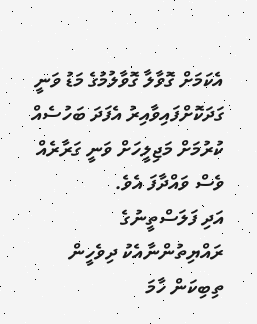އެކަމަށް ގޮވާލާ ގޮވާލުމުގެ މަޑު ވަނީ ގަދަކޮށްފައިވާއިރު އެފަދަ ބަހުސެއް ކުރުމަށް މަޖިލީހަށް ވަނީ ގަރާރެއް ވެސް ވައްދާފަ އެވެ.
އަދި ފަލަސްތީނުގެ ރައްޔިތުންނާއެކު ދިވެހީން ތިބިކަން ހާމަ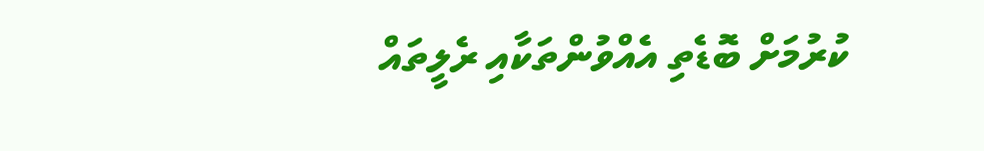ކުރުމަށް ބޮޑެތި އެއްވުންތަކާއި ރެލީތައް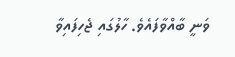ވަނީ ބާއްވާފައެވެ. ހާލުގައި ޖެހިފައިވާ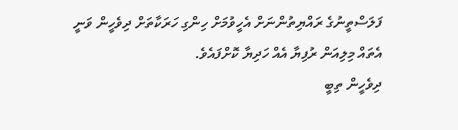ފަލަސްތީނުގެ ރައްޔިތުންނަށް އެހީވުމަށް ހިންގި ހަރަކާތަށް ދިވެހީން ވަނީ އެތައް މިލިއަން ރުފިޔާ އެއް ހަދިޔާ ކޮށްފައެވެ.
ދިވެހީން ތިބީ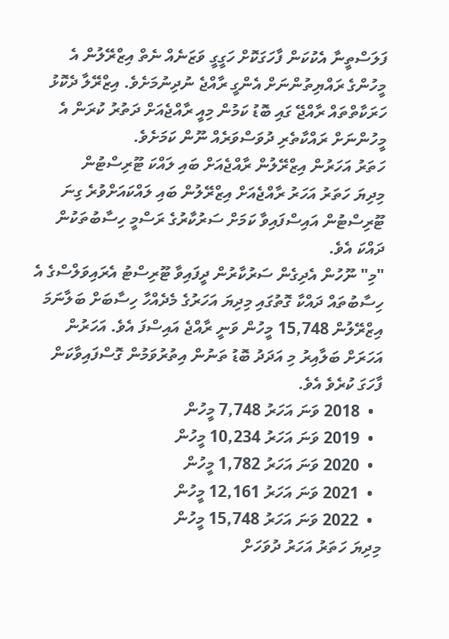ފަލަސްތީނާ އެކުކަން ފާހަގަކޮށް ހަގީގީ ވަޒަނެއް ނެތް އިޒްރޭލުން އެ މީހުންގެ ރައްޔިތުންނަށް އެންގީ ރާއްޖެ ނުދިނުމަށެވެ. އިޒްރޭލާ ދެކޮޅު ހަރަކާތްތައް ރާއްޖޭ ގައި ބޮޑު ކަމުން މިއީ ރާއްޖެއަށް ދަތުރު ކުރަން އެ މީހުންނަށް ރައްކާތެރި ދުވަސްވަރެއް ނޫން ކަމަށެވެ.
ހަތަރު އަހަރުން އިޒްރޭލުން ރާއްޖެއަށް ބައި ލައްކަ ޓޫރިސްޓުން
މިދިޔަ ހަތަރު އަހަރު ރާއްޖެއަށް އިޒްރޭލުން ބައި ލައްކައަށްވުރެ ގިނަ ޓޫރިސްޓުން އައިސްފައިވާ ކަމަށް ސަރުކާރުގެ ރަސްމީ ހިސާބުތަކުން ދައްކަ އެވެ.
"މި" ނޫހުން އެދިގެން ސަރުކާރުން ދީފައިވާ ޓޫރިސްޓު އެރައިވަލްސްގެ އެ ހިސާބުތައް ދައްކާ ގޮތުގައި މިދިޔަ އަހަރުގެ މެދެއްހާ ހިސާބަށް ބަލާނަމަ އިޒްރޭލުން 15,748 މީހުން ވަނީ ރާއްޖެ އައިސްފަ އެވެ. އަހަރުން އަހަރަށް ބަލާއިރު މި އަދަދު ބޮޑު ތަނުން އިތުރުވަމުން ގޮސްފައިވާކަން ފާހަގަ ކުރެވެ އެވެ.
  •  2018 ވަނަ އަހަރު 7,748 މީހުން
  •  2019 ވަނަ އަހަރު 10,234 މީހުން
  •  2020 ވަނަ އަހަރު 1,782 މީހުން
  •  2021 ވަނަ އަހަރު 12,161 މީހުން
  •  2022 ވަނަ އަހަރު 15,748 މީހުން
މިދިޔަ ހަތަރު އަހަރު ދުވަހަށް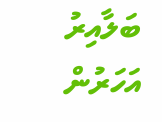ބަލާއިރު އަހަރުން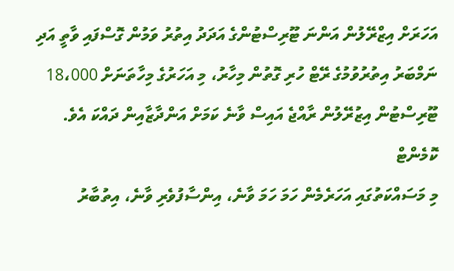އަހަރަށް އިޒްރޭލުން އަންނަ ޓޫރިސްޓުންގެ އަދަދު އިތުރު ވަމުން ގޮސްފައި ވާތީ އަދި ނަމްބަރު އިތުރުވުމުގެ ރޭޓް ހުރި ގޮތުން މިހާރު، މި އަހަރުގެ މިހާތަނަށް 18،000 ޓޫރިސްޓުން އިޒުރޭލުން ރާއްޖެ އައިސް ވާނެ ކަމަށް އަންދާޒާއިން ދައްކަ އެވެ.
ކޮމެންޓް
މި މަސައްކަތުގައި އަހަރެމެން ހަމަ ހަމަ ވާނެ، އިންސާފުވެރި ވާނެ، އިތުބާރު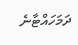ދަމަހައްޓާނެ